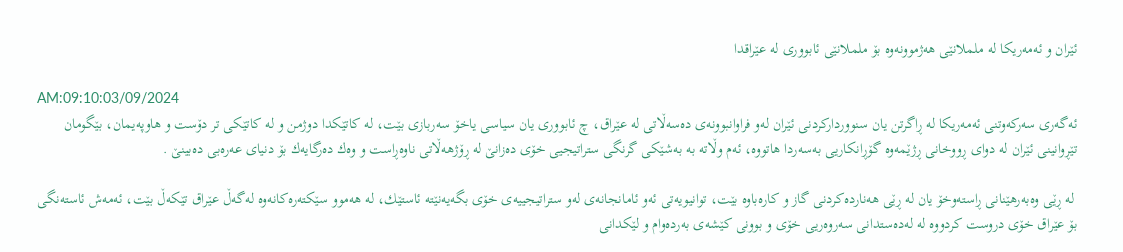ئێران و ئه‌مه‌ریكا له‌ ململانێی هه‌ژموونه‌وه‌ بۆ ململانێی ئابووری له‌ عێراقدا

AM:09:10:03/09/2024
ئه‌گه‌ری سه‌ركه‌وتنی ئه‌مه‌ریكا له‌ ڕاگرتن یان سنوورداركردنی ئێران له‌و فراوانبوونه‌ی ده‌سه‌ڵاتی له‌ عێراق، چ ئابووری یان سیاسی یاخۆ سه‌ربازی بێت، له‌ كاتێكدا دوژمن و له‌ كاتێكی تر دۆست و هاوپه‌یمان، بێگومان تێڕوانینی ئێران له‌ دوای ڕووخانی ڕژێمه‌وه‌ گۆڕانكاریی به‌سه‌ردا هاتووه‌، ئه‌م وڵاته‌ به‌ به‌شێكی گرنگی ستراتیجیی خۆی ده‌زانێ له‌ ڕۆژهه‌ڵاتی ناوه‌ڕاست و وه‌ك ده‌رگایه‌ك بۆ دنیای عه‌ره‌بی ده‌بینێ .

 له‌ ڕێی وه‌به‌رهێنانی ڕاسته‌وخۆ یان له‌ ڕێی هه‌نارده‌كردنی گاز و كاره‌باوه‌ بێت، توانیویه‌تی ئه‌و ئامانجانه‌ی له‌و ستراتیجییه‌ی خۆی بگه‌یه‌نێته‌ ئاستێك، له‌ هه‌موو سێكته‌ره‌كانه‌وه‌ له‌گه‌ڵ عێراق تێكه‌ڵ بێت، ئه‌مه‌ش ئاسته‌نگی بۆ عێراق خۆی دروست كردووه‌ له‌ له‌ده‌ستدانی سه‌روه‌ریی خۆی و بوونی كێشه‌ی به‌رده‌وام و لێكدانی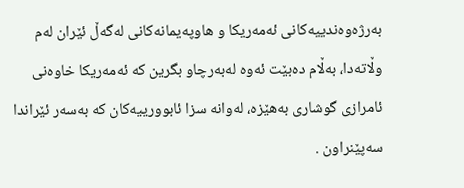به‌رژه‌وه‌ندییه‌كانی ئه‌مه‌ریكا و هاوپه‌یمانه‌كانی له‌گه‌ڵ ئێران له‌م وڵاته‌دا، به‌ڵام ده‌بێت ئه‌وه‌ له‌به‌رچاو بگرین كه‌ ئه‌مه‌ریكا خاوه‌نی ئامرازی گوشاری به‌هێزه‌، له‌وانه‌ سزا ئابوورییه‌كان كه‌ به‌سه‌ر ئێراندا سه‌پێنراون .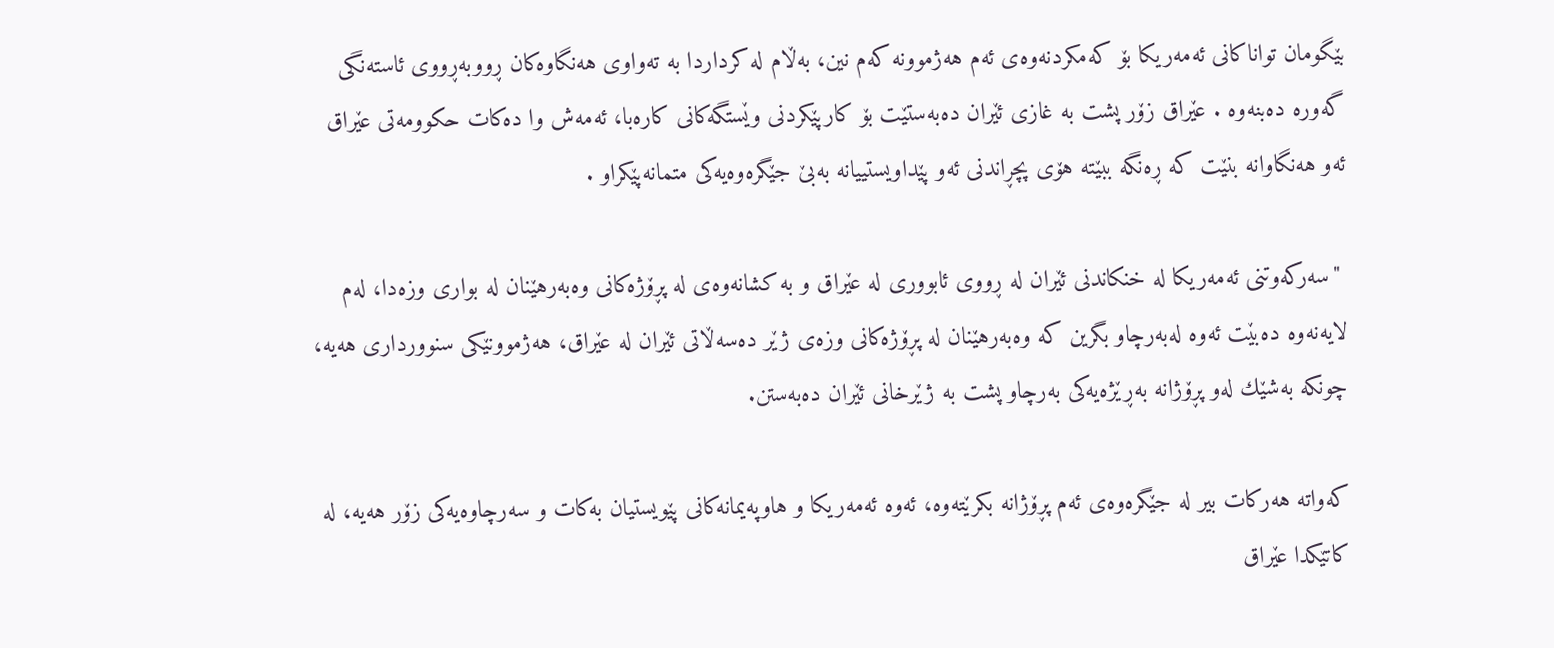بێگومان تواناكانی ئه‌مه‌ریكا بۆ كه‌مكردنه‌وه‌ی ئه‌م هه‌ژموونه‌ كه‌م نین، به‌ڵام له‌ كرداردا به‌ ته‌واوی هه‌نگاوه‌كان ڕووبه‌ڕووی ئاسته‌نگی گه‌وره‌ ده‌بنه‌وه‌ . عێراق زۆر پشت به‌ غازی ئێران ده‌به‌ستێت بۆ كارپێكردنی وێستگه‌كانی كاره‌با، ئه‌مه‌ش وا ده‌كات حكوومه‌تی عێراق ئه‌و هه‌نگاوانه‌ بنێت كه‌ ڕه‌نگه‌ ببێته‌ هۆی پچڕاندنی ئه‌و پێداویستییانه‌ به‌بێ جێگره‌وه‌یه‌كی متمانه‌پێكراو .

 "سه‌ركه‌وتنی ئه‌مه‌ریكا له‌ خنكاندنی ئێران له‌ ڕووی ئابووری له‌ عێراق و به‌ كشانه‌وه‌ی له‌ پڕۆژه‌كانی وه‌به‌رهێنان له‌ بواری وزه‌دا، له‌م لایه‌نه‌وه‌ ده‌بێت ئه‌وه‌ له‌به‌رچاو بگرین كه‌ وه‌به‌رهێنان له‌ پڕۆژه‌كانی وزه‌ی ژێر ده‌سه‌ڵاتی ئێران له‌ عێراق، هه‌ژموونێكی سنوورداری هه‌یه‌، چونكه‌ به‌شێك له‌و پڕۆژانه‌ به‌ڕێژه‌یه‌كی به‌رچاو پشت به‌ ژێرخانی ئێران ده‌به‌ستن.

كه‌واته‌ هه‌ركات بیر له‌ جێگره‌وه‌ی ئه‌م پڕۆژانه‌ بكرێته‌وه‌، ئه‌وه‌ ئه‌مه‌ریكا و هاوپه‌یمانه‌كانی پێویستیان به‌كات و سه‌رچاوه‌یه‌كی زۆر هه‌یه‌، له‌ كاتێكدا عێراق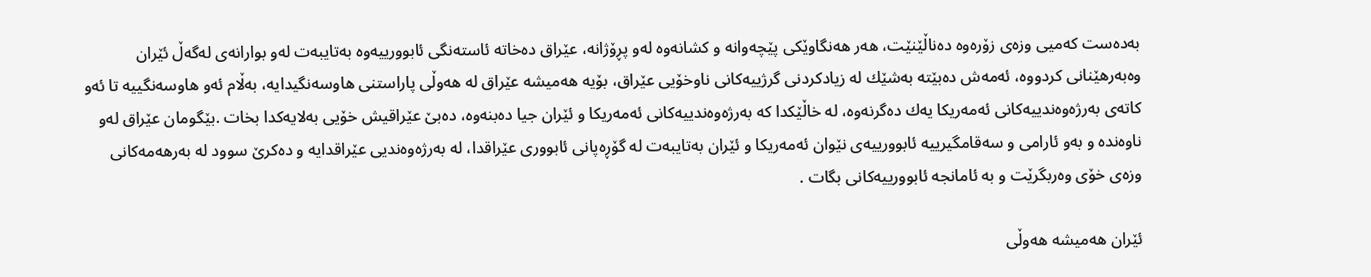به‌ده‌ست كه‌میی وزه‌ی زۆره‌وه‌ ده‌ناڵێنێت، هه‌ر هه‌نگاوێكی پێچه‌وانه‌ و كشانه‌وه‌ له‌و پڕۆژانه‌، عێراق ده‌خاته‌ ئاسته‌نگی ئابوورییه‌وه‌ به‌تایبه‌ت له‌و بوارانه‌ی له‌گه‌ڵ ئێران وه‌به‌رهێنانی كردووه‌، ئه‌مه‌ش ده‌بێته‌ به‌شێك له‌ زیادكردنی گرژییه‌كانی ناوخۆیی عێراق، بۆیه‌ هه‌میشه‌ عێراق له‌ هه‌وڵی پاراستنی هاوسه‌نگیدایه‌، به‌ڵام ئه‌و هاوسه‌نگییه‌ تا ئه‌و كاته‌ی به‌رژه‌وه‌ندییه‌كانی ئه‌مه‌ریكا یه‌ك ده‌گرنه‌وه‌، له‌ خاڵێكدا كه‌ به‌رژه‌وه‌ندییه‌كانی ئه‌مه‌ریكا و ئێران جیا ده‌بنه‌وه‌، ده‌بێ عێراقیش خۆیی به‌لایه‌كدا بخات .بێگومان عێراق له‌و ناوه‌نده‌ و به‌و ئارامی و سه‌قامگیرییه‌ ئابوورییه‌ی نێوان ئه‌مه‌ریكا و ئێران به‌تایبه‌ت له‌ گۆڕه‌پانی ئابووری عێراقدا، له‌ به‌رژه‌وه‌ندیی عێراقدایه‌ و ده‌كرێ سوود له‌ به‌رهه‌مه‌كانی وزه‌ی خۆی وه‌ربگرێت و به‌ ئامانجه‌ ئابوورییه‌كانی بگات .

ئێران هه‌میشه‌ هه‌وڵی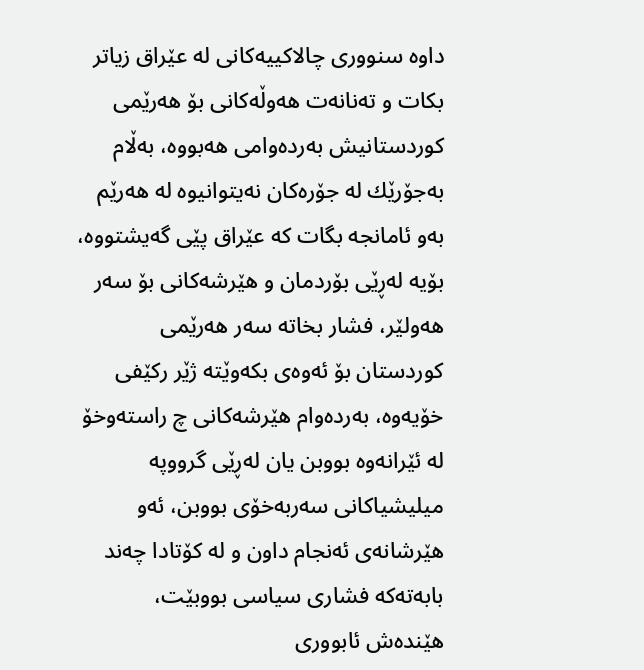داوه‌ سنووری چالاكییه‌كانی له‌ عێراق زیاتر بكات و ته‌نانه‌ت هه‌وڵه‌كانی بۆ هه‌رێمی كوردستانیش به‌رده‌وامی هه‌بووه‌، به‌ڵام به‌جۆرێك له‌ جۆره‌كان نه‌یتوانیوه‌ له‌ هه‌رێم به‌و ئامانجه‌ بگات كه‌ عێراق پێی گه‌یشتووه‌، بۆیه‌ له‌ڕێی بۆردمان و هێرشه‌كانی بۆ سه‌ر هه‌ولێر، فشار بخاته‌ سه‌ر هه‌رێمی كوردستان بۆ ئه‌وه‌ی بكه‌وێته‌ ژێر ركێفی خۆیه‌وه‌، به‌رده‌وام هێرشه‌كانی چ راسته‌وخۆ له‌ ئێرانه‌وه‌ بووبن یان له‌ڕێی گرووپه‌ میلیشیاكانی سه‌ربه‌خۆی بووبن، ئه‌و هێرشانه‌ی ئه‌نجام داون و له‌ كۆتادا چه‌ند بابه‌ته‌كه‌ فشاری سیاسی بووبێت، هێنده‌ش ئابووری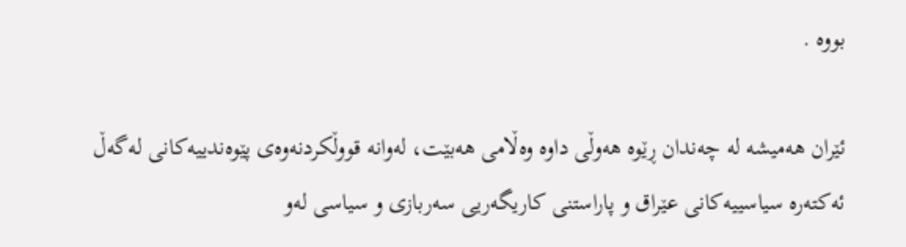بووه‌ .

ئێران هه‌میشه‌ له‌ چه‌ندان ڕێوه‌ هه‌وڵی داوه‌ وه‌ڵامی هه‌بێت، له‌وانه‌ قووڵكردنه‌وه‌ی پێوه‌ندییه‌كانی له‌گه‌ڵ ئه‌كته‌ره‌ سیاسییه‌كانی عێراق و پاراستنی كاریگه‌ریی سه‌ربازی و سیاسی له‌و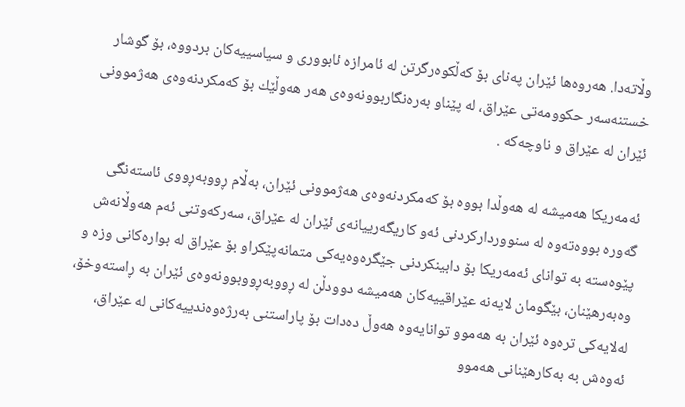وڵاته‌دا. هه‌روه‌ها ئێران په‌نای بۆ كه‌ڵكوه‌رگرتن له‌ ئامرازه‌ ئابووری و سیاسییه‌كان بردووه‌، بۆ گوشار خستنه‌سه‌ر حكوومه‌تی عێراق، له‌ پێناو به‌ره‌نگاربوونه‌وه‌ی هه‌ر هه‌وڵێك بۆ كه‌مكردنه‌وه‌ی هه‌ژموونی ئێران له‌ عێراق و ناوچه‌كه‌ .

ئه‌مه‌ریكا هه‌میشه‌ له‌ هه‌وڵدا بووه‌ بۆ كه‌مكردنه‌وه‌ی هه‌ژموونی ئێران، به‌ڵام ڕووبه‌ڕووی ئاسته‌نگی گه‌وره‌ بووه‌ته‌وه‌ له‌ سنوورداركردنی ئه‌و كاریگه‌رییانه‌ی ئێران له‌ عێراق، سه‌ركه‌وتنی ئه‌م هه‌وڵانه‌ش پێوه‌سته‌ به‌ توانای ئه‌مه‌ریكا بۆ دابینكردنی جێگره‌وه‌یه‌كی متمانه‌پێكراو بۆ عێراق له‌ بواره‌كانی وزه‌ و وه‌به‌رهێنان، بێگومان لایه‌نه‌ عێراقییه‌كان هه‌میشه‌ دوودڵن له‌ ڕووبه‌ڕووبوونه‌وه‌ی ئێران به‌ ڕاسته‌وخۆ، له‌لایه‌كی تره‌وه‌ ئێران به‌ هه‌موو توانایه‌وه‌ هه‌وڵ ده‌دات بۆ پاراستنی به‌رژه‌وه‌ندییه‌كانی له‌ عێراق، ئه‌وه‌ش به‌ به‌كارهێنانی هه‌موو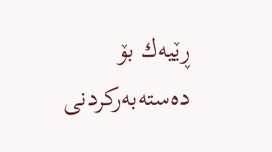ڕێیه‌ك بۆ ده‌سته‌به‌ركردنی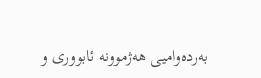به‌رده‌وامیی هه‌ژموونه‌ ئابووری و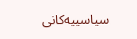سیاسییه‌كانی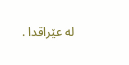له‌ عێراقدا .